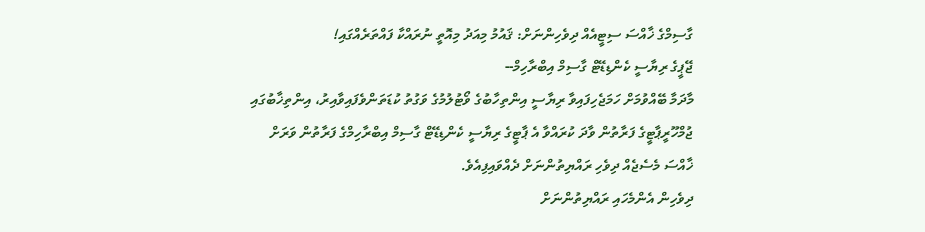ގާސިމްގެ ޚާއްސަ ސިޓީއެއް ދިވެހިންނަށް: ޤައުމު މިއަދު މިއޮތީ ނުރައްކާ ފައްތަރެއްގައި!
ޖޭޕީގެ ރިޔާސީ ކެންޑިޑޭޓް ގާސިމް އިބްރާހިމް--
މާދަމާ ބޭއްވުމަށް ހަމަޖެހިފައިވާ ރިޔާސީ އިންތިހާބުގެ ވޯޓުލުމުގެ ވަގުތު ކުޑަތަންވެފައިވާއިރު، އިންތިޚާބުގައި ޖުމްހޫރީޕާޓީގެ ފަރާތުން ވާދަ ކުރައްވާ އެ ޕާޓީގެ ރިޔާސީ ކެންޑިޑޭޓް ގާސިމް އިބްރާހިމްގެ ފަރާތުން ވަރަށް ޚާއްސަ މެސެޖެއް ދިވެހި ރައްޔިތުންނަށް ދެއްވައިފިއެވެ.
ދިވެހިން އެންމެހައި ރައްޔިތުންނަށް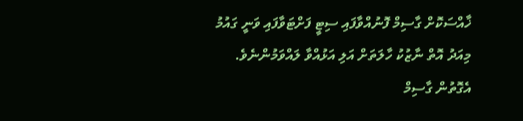ޚާއްސަކޮށް ގާސިމް ފޮނުއްވާފައި ސިޓީ ފަށްޓަވާފައި ވަނީ ގައުމު މިއަދު އޮތް ނާޒުކު ހާލަތަށް އަލި އަޅުއްވާ ލައްވަމުންނެވެ.
އެގޮތުން ގާސިމް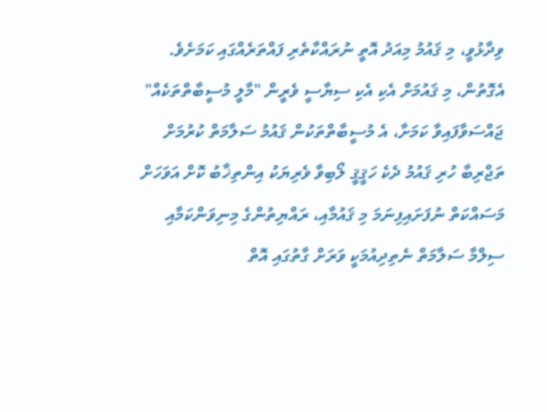ވިދާޅުވީ، މި ޤައުމު މިއަދު އޮތީ ނުރައްކާތެރި ފައްތަރެއްގައި ކަމަށެވެ. އެގޮތުން، މި ޤައުމަށް އެކި އެކި ސިޔާސީ ވެރީން "މާލީ މުސީބާތްތަކެއް" ޖައްސަވާފައިވާ ކަމަށާ، އެ މުސީބާތްތަކުން ޤައުމު ސަލާމަތް ކުރުމަށް ތަޖްރިބާ ހުރި ޤައުމު ދެކެ ހަޤީޤީ ލޯބިވާ ވެރިޔަކު އިންތިޚާބު ކޮށް އަވަހަށް މަސައްކަތް ނުފަށައިފިނަމަ މި ޤައުމާއި، ރައްޔިތުންގެ މިނިވަންކަމާއި ސިލްމާ ސަލާމަތް ނެތިދިއުމަކީ ވަރަށް ގާތުގައި އޮތް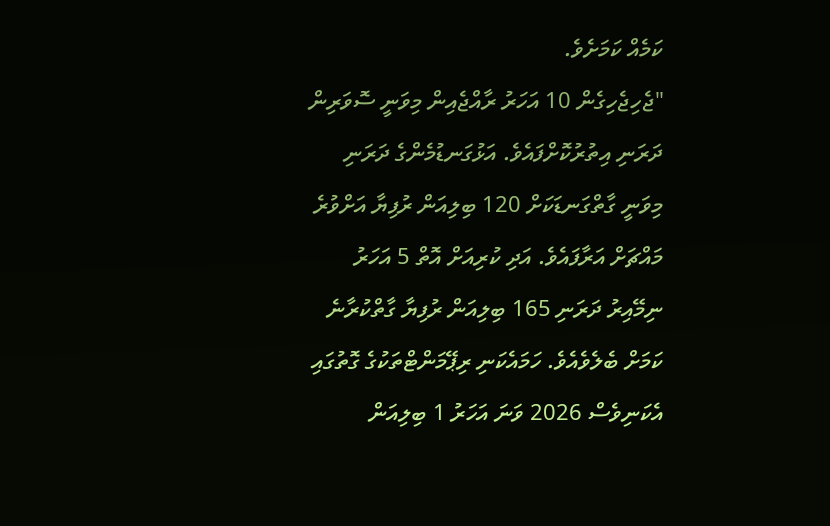ކަމެއް ކަމަށެވެ.
"ޖެހިޖެހިގެން 10 އަހަރު ރާއްޖެއިން މިވަނީ ސޮވަރިން ދަރަނި އިތުރުކޮށްފައެވެ. އަޅުގަނޑުމެންގެ ދަރަނި މިވަނީ ގާތްގަނޑަކަށް 120 ބިލިއަން ރުފިޔާ އަށްވުރެ މައްޗަށް އަރާފައެވެ. އަދި ކުރިއަށް އޮތް 5 އަހަރު ނިމޭއިރު ދަރަނި 165 ބިލިއަން ރުފިޔާ ގާތްކުރާނެ ކަމަށް ބެލެވެއެވެ. ހަމައެކަނި ރިޕޭމަންޓްތަކުގެ ގޮތުގައި އެކަނިވެސް 2026 ވަނަ އަހަރު 1 ބިލިއަން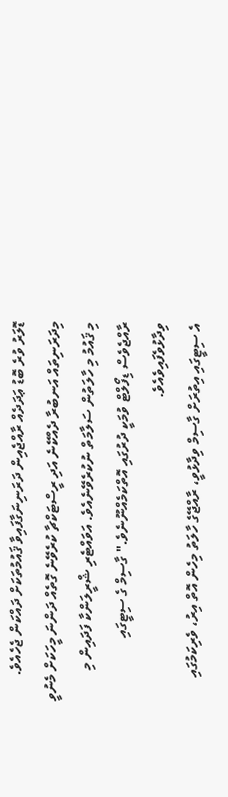ޑޮލަރު ވުރެ ބޮޑު ޢަދަދެއް ރާއްޖެއިން ދަރަނިނަގާފައިވާ ޤައުމުތަކަށް ދައްކަން ޖެހެއެވެ. މިދަރަނިތައް އަނބުރާ ދެއްކޭނެ އަދި ރީސްޓަކްޗާ ކުރެވޭނެ ގޮތެއް ދަންނަ މީހަކަށް މެނުވީ މި ޤައުމު މި ހާލަތުން ސަލާމަތް ނުކުރެވޭނެއެވެ. އަވައްޓެރި ޝްރީލަންކާ ފަދައިން މި ރާއްޖެވެސް ޑިފޯލްޓް ވުމަކީ ދުރުގައި އޮތްކަމެއްނޫނެވެ." ގާސިމް ގެ ސިޓީގައި ވިދާޅުވެފައިވެއެވެ.
އެ ސިޓީގައި އިތުރަށް ގާސިމް ވިދާޅުވީ، ރާއްޖޭގެ ހާލަތު މިހެން އޮތް އިރު، ވެރިކަމުގައި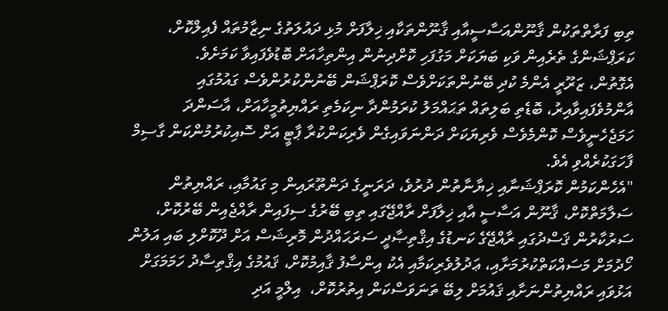ތިބި ފަރާތްތަކުން ޤާނޫންއަސާސީއާއި ޤާނޫންތަކާއި ޚިލާފަށް މުޅި ދައުލަތުގެ ނިޒާމުތައް ފެއިލްކޮށް، ކަރަޕްޝަންގެ ތެރެއިން ވަކި ބަޔަކަށް މަގުފަހި ކޮށްދިނުން އިންތިހާއަށް ބޮޑުވެފައިވާ ކަމަށެވެ.
އެގޮތުން، ޒަރޫރީ އެންމެ ކުދި ބޭނުންތަކަށްވެސް ކޮރަޕްޝަން ބޭނުންކުރުންވެސް ގައުމުގައި އާންމުވެފައިވާއިރު، ބޮޑެތި ބަލިތައް ތަޙައްމަލު ކުރަމުންދާ ނިކަމެތި ރައްޔިތުމީހާއަށް، އާސަންދަ ހަމަޖެހެނީވެސް ކޮންމެވެސް ވެރިޔަކަށް ދަންނަވައިގެން ވެރިކަންކުރާ ޕާޓީ އަށް ސޮއިކުރުމުންކަން ގާސިމް ފާހަގަކުރެއްވި އެވެ.
"އެހެންކަމުން ކޮރަޕްޝަނާއި ޚިޔާނާތުން ދުރުވެ، ދަރަނީގެ ދަންތޫރައިން މި ގައުމާއި، ރައްޔިތުން ސަލާމަތްކޮށް، ޤާނޫން އަސާސީ އާއި ޚިލާފަށް ރާއްޖޭގައި ތިބި ބޭރުގެ ސިފައިން ރާއްޖެއިން ބޭރުކޮށް، ސަރުކާރުން ޤަސްދުގައި ރާއްޖޭގެ ކަނޑުގެ އިޤްތިޞާދީ ސަރަޙައްދުން މޮރިޝަސް އަށް ދޫކޮށްލި ބައި އަލުން ހޯދުމަށް މަސައްކަތްކުރުމަށާއި، ޢަދުލުވެރިކަމާއި އެކު އިންސާފު ޤާއިމުކޮށް، ޤައުމުގެ އިޤްތިސާދު ހަމަމަގަށް އަޅުވައި ރައްޔިތުންނަށާއި ޤައުމަށް ލިބޭ ތަނަވަސްކަން އިތުރުކޮށް،  އިލްމީ އަދި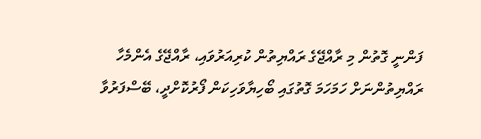ފަންނީ ގޮތުން މި ރާއްޖޭގެ ރައްޔިތުން ކުރިއަރުވައި، ރާއްޖޭގެ އެންމެހާ ރައްޔިތުންނަށް ހަމަހަމަ ގޮތުގައި ބޯހިޔާވަހިކަން ފޯރުކޮށްދީ، ބޭސްފަރުވާ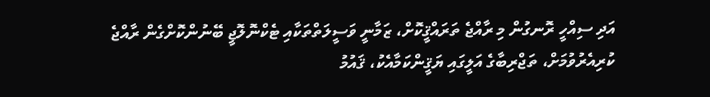އަދި ސިއްހީ ރޮނގުން މި ރާއްޖެ ތަރައްޤީކޮށް، ޒަމާނީ ވަސީލަތްތަކާއި ޓެކްނޮލޮޖީ ބޭނުންކޮށްގެން ރާއްޖެ ކުރިއެރުވުމަށް، ތަޖްރިބާގެ އަލީގައި ޔަޤީންކަމާއެކު، ޤައުމު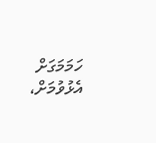ހަމަމަގަށް އެޅުވުމަށް،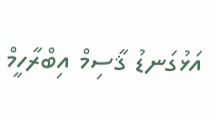އަޅުގަނޑު ޤާސިމް އިބްރާހީމް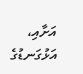އަށާއި، އަޅުގަނޑުގެ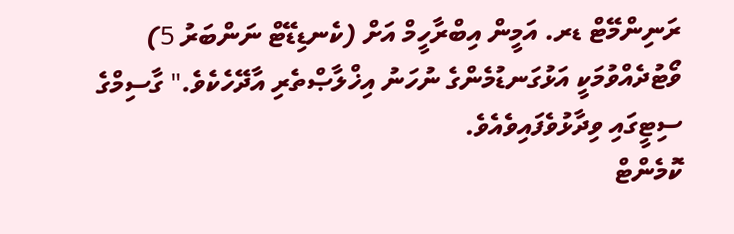ރަނިންމޭޓް ޑރ. އަމީން އިބްރާހީމް އަށް (ކެނޑިޑޭޓް ނަންބަރު 5) ވޯޓުދެއްވުމަކީ އަޅުގަނޑުމެންގެ ނުހަނު އިޚްލާޞްތެރި އާދޭހެކެވެ." ގާސިމްގެ ސިޓީގައި ވިދާޅުވެފައިވެއެވެ.
ކޮމެންޓް